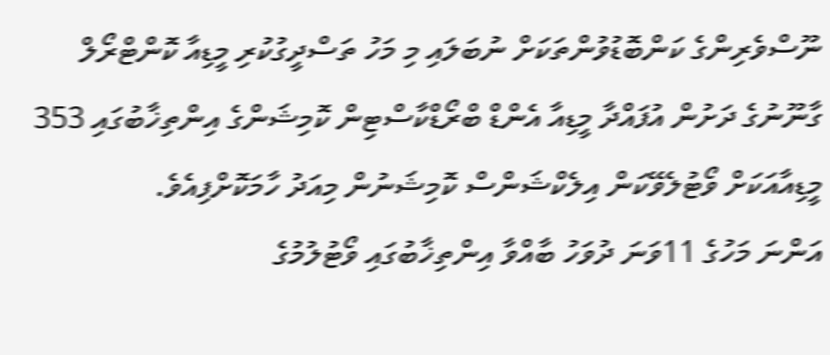ނޫސްވެރިންގެ ކަންބޮޑުވުންތަކަށް ނުބަލައި މި މަހު ތަސްދީގުކުރި މީޑިއާ ކޮންޓްރޯލް ގާނޫނުގެ ދަށުން އުފައްދާ މީޑިއާ އެންޑް ބްރޯޑްކާސްޓިން ކޮމިޝަންގެ އިންތިޚާބުގައި 353 މީޑިއާއަކަށް ވޯޓުލެވޭކަން އިލެކްޝަންސް ކޮމިޝަނުން މިއަދު ހާމަކޮށްފިއެވެ.
އަންނަ މަހުގެ 11ވަނަ ދުވަހު ބާއްވާ އިންތިޚާބުގައި ވޯޓުލުމުގެ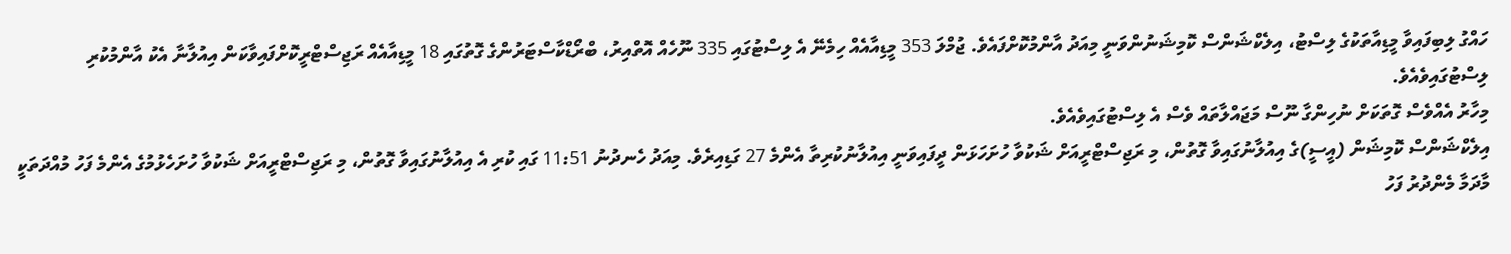ހައްގު ލިބިފައިވާ މީޑިއާތަކުގެ ލިސްޓު، އިލެކްޝަންސް ކޮމިޝަނުންވަނީ މިއަދު އާންމުކޮށްފައެވެ. ޖުމްލަ 353 މީޑިއާއެއް ހިމެނޭ އެ ލިސްޓުގައި 335 ނޫހެއް އޮތްއިރު، ބްރޯޑްކާސްޓަރުންގެ ގޮތުގައި 18 މީޑިއާއެއް ރަޖިސްޓްރީކޮށްފައިވާކަން އިއުލާނާ އެކު އާންމުކުރި ލިސްޓުގައިވެއެވެ.
މިހާރު އެއްވެސް ގޮތަކަށް ނުހިންގާ ނޫސް މަޖައްލާތައް ވެސް އެ ލިސްޓުގައިވެއެވެ.
އިލެކްޝަންސް ކޮމިޝަން (އީސީ)ގެ އިއުލާނުގައިވާ ގޮތުން، މި ރަޖިސްޓްރީއަށް ޝަކުވާ ހުށަހަޅަން ދީފައިވަނީ އިއުލާނުކުރިތާ އެންމެ 27 ގަޑިއިރެވެ. މިއަދު ހެނދުނު 11:51 ގައި ކުރި އެ އިއުލާނުގައިވާ ގޮތުން، މި ރަޖިސްޓްރީއަށް ޝަކުވާ ހުށަހެޅުމުގެ އެންމެ ފަހު މުއްދަތަކީ މާދަމާ މެންދުރު ފަހު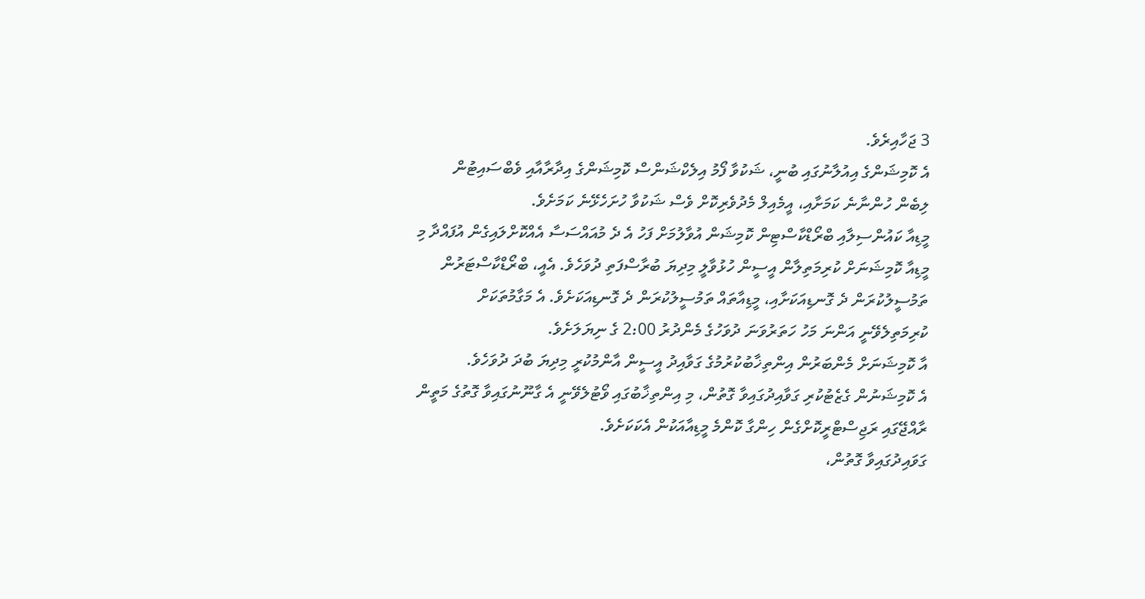3 ޖަހާއިރެވެ.
އެ ކޮމިޝަންގެ އިއުލާނުގައި ބުނީ، ޝަކުވާ ފޯމު އިލެކްޝަންސް ކޮމިޝަންގެ އިދާރާއާއި ވެބްސައިޓުން ލިބެން ހުންނާނެ ކަމަށާއި، އީމެއިލް މެދުވެރިކޮށް ވެސް ޝަކުވާ ހުށަހެޅޭނެ ކަމަށެވެ.
މީޑިއާ ކައުންސިލާއި ބްރޯޑްކާސްޓިން ކޮމިޝަން އުވާލުމަށް ފަހު އެ ދެ މުއައްސަސާ އެއްކޮށްލައިގެން އުފައްދާ މި މީޑިއާ ކޮމިޝަނަށް ކުރިމަތިލާން އީސީން ހުޅުވާލީ މިދިޔަ ބުރާސްފަތި ދުވަހެވެ. އެއީ، ބްރޯޑްކާސްޓަރުން ތަމުސީލުކުރަން ދެ ގޮނޑިއަކަށާއި، މީޑިއާތައް ތަމުސީލުކުރަން ދެ ގޮނޑިއަކަށެވެ. އެ މަގާމުތަކަށް ކުރިމަތިލެވޭނީ އަންނަ މަހު ހަތަރުވަނަ ދުވަހުގެ މެންދުރު 2:00 ގެ ނިޔަލަށެވެ.
އާ ކޮމިޝަނަށް މެންބަރުން އިންތިޚާބުކުރުމުގެ ގަވާއިދު އީސީން އާންމުކުރީ މިދިޔަ ބުދަ ދުވަހެވެ.
އެ ކޮމިޝަނުން ގެޒެޓުކުރި ގަވާއިދުގައިވާ ގޮތުން، މި އިންތިޚާބުގައި ވޯޓުލެވޭނީ އެ ގާނޫނުގައިވާ ގޮތުގެ މަތީން ރާއްޖޭގައި ރަޖިސްޓްރީކޮށްގެން ހިންގާ ކޮންމެ މީޑިއާއަކުން އެކަކަށެވެ.
ގަވައިދުގައިވާ ގޮތުން،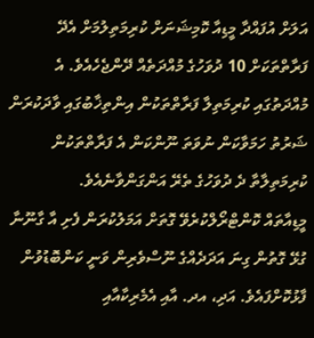އަލަށް އުފައްދާ މީޑިއާ ކޮމިޝަނަށް ކުރިމަތިލުމަށް އެދޭ ފަރާތްތަކަށް 10 ދުވަހުގެ މުއްދަތެއް ދޭންޖެހެއެވެ. އެ މުއްދަތުގައި ކުރިމަތިލާ ފަރާތްތަކުން އިންތިޚާބުގައި ވާދަކުރަން ޝަރުތު ހަމަވާކަން ނުވަތަ ނޫންކަން އެ ފަރާތްތަކުން ކުރިމަތިލާތާ ދެ ދުވަހުގެ ތެރޭ އަންގަންވާނެއެވެ.
މީޑިއާތައް ކޮންޓްރޯލްކުރެވޭ ގޮތަށް އަމަލުކުރަން ފެށި އާ ގާނޫނާ ގުޅޭ ގޮތުން ގިނަ އަދަދެއްގެ ނޫސްވެރިން ވަނީ ކަންބޮޑުވުން ފާޅުކޮށްފައެވެ. އަދި، އދ. އާއި އެމެރިކާއާއި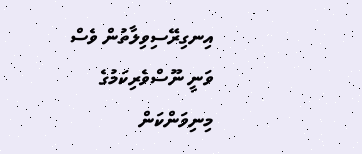އިނގިރޭސިވިލާތުން ވެސް ވަނީ ނޫސްވެރިކަމުގެ މިނިވަންކަން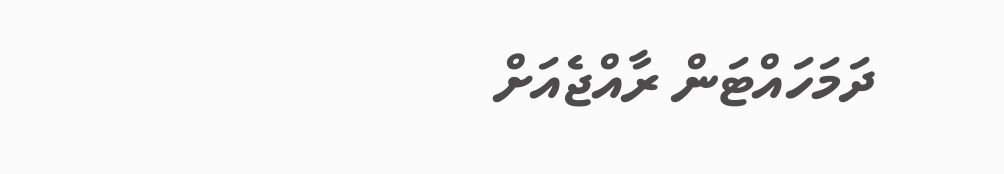ދަމަހައްޓަން ރާއްޖެއަށް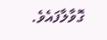ގޮވާލާފައެވެ.